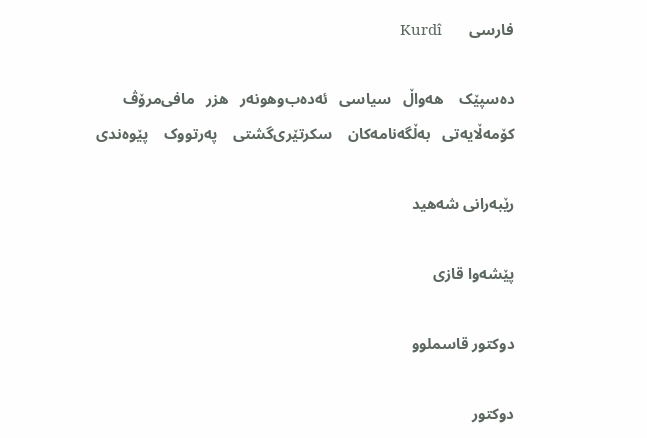فارسی       Kurdî

ده‌سپێک    هه‌واڵ   سیاسی   ئه‌ده‌ب‌وهونه‌ر   هزر   مافی‌مرۆڤ    کۆمه‌ڵایه‌تی   به‌ڵگه‌نامه‌کان    سکرتێری‌گشتی    په‌رتووک    پێوه‌ندی

رێبه‌رانی شه‌هید

پێشه‌وا قازی‌

دوكتور قاسملوو

دوكتور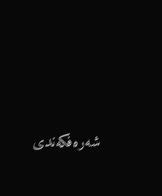شه‌ره‌فکه‌ندی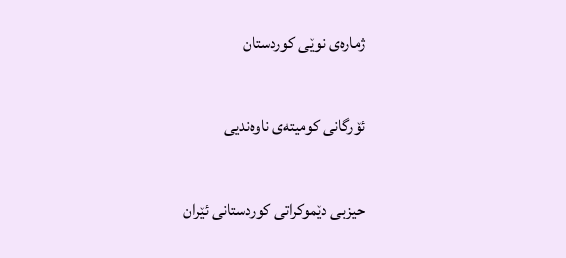ژماره‌ی نوێی كوردستان

ئۆرگانی كومیته‌ی ناوه‌ندیی

حیزبی دێموكراتی كوردستانی ئێران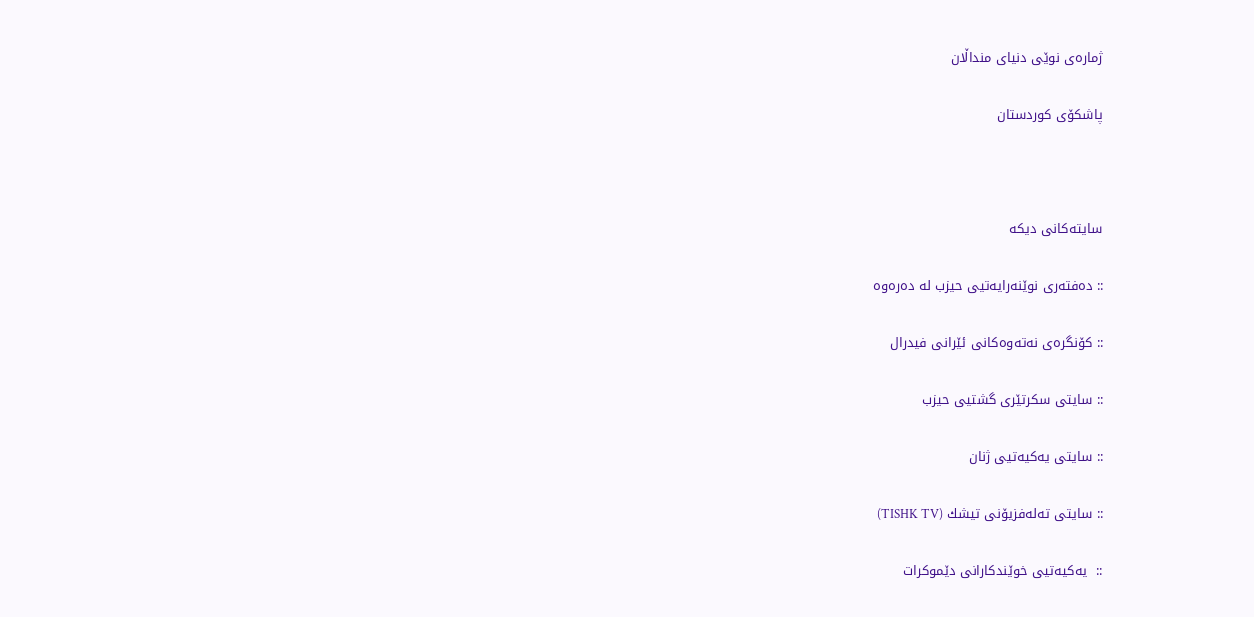ژماره‌ی نوێی دنیای منداڵان

پاشكۆی كوردستان



سایته‌کانی دیکه

:: ده‌فته‌ری نوێنه‌رایه‌تیی حیزب له ده‌ره‌وه

:: كۆنگره‌ی‌ نه‌ته‌وه‌كانی‌ ئێرانی‌ فیدرال

:: سایتی سکرتێری گشتیی حیزب

:: سایتی یه‌كیه‌تیی ژنان

:: سایتی ته‌له‌فزیۆنی‌ تیشك (TISHK TV)

::  یه‌كیه‌تیی‌ خوێندكارانی‌ دێموكرات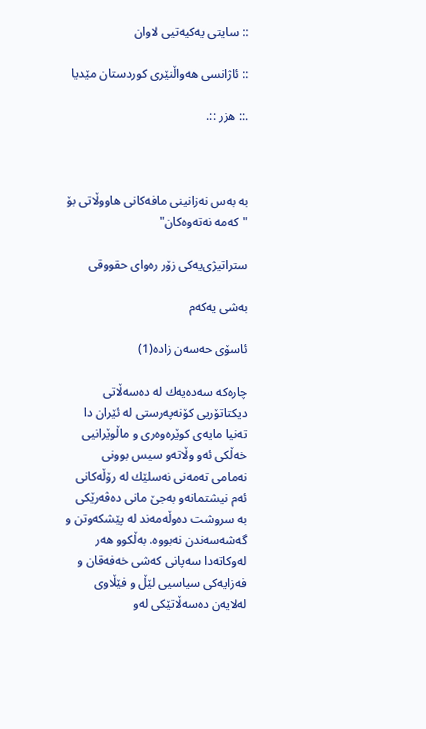:: سایتی یه‌کیه‌تیی لاوان

:: ئاژانسی هه‌واڵنێری كوردستان مێدیا

.:: هزر ::.



به‌ به‌س نه‌زانینی‌ مافه‌كانی‌ هاووڵاتی‌ بۆ "كه‌مه‌ نه‌ته‌وه‌كان"

ستراتیژی‌یه‌كی‌ زۆر ره‌وای‌ حقووقی

به‌شی‌ یه‌كه‌م

ئاسۆی‌ حه‌سه‌ن زاده‌(1)

چاره‌كه‌ سه‌ده‌یه‌ك له‌ ده‌سه‌ڵاتی‌ دیكتاتۆریی‌ كۆنه‌په‌رستی‌ له‌ ئێران دا ته‌نیا مایه‌ی‌ كوێره‌وه‌ری‌ و ماڵوێرانیی‌ خه‌ڵكی‌ ئه‌و وڵاته‌و سیس بوونی‌ نه‌مامی‌ ته‌مه‌نی‌ نه‌سلێك له‌ رۆڵه‌كانی‌ ئه‌م نیشتمانه‌و به‌جێ‌ مانی‌ ده‌ڤه‌رێكی‌ به‌ سروشت ده‌وڵه‌مه‌ند له‌ پێشكه‌وتن و گه‌شه‌سه‌ندن نه‌بووه‌. به‌ڵكوو هه‌ر له‌وكاته‌دا سه‌پانی‌ كه‌شی‌ خه‌فه‌قان و فه‌زایه‌كی‌ سیاسیی‌ لێڵ‌ و فێڵاوی‌ له‌لایه‌ن ده‌سه‌ڵاتێكی‌ له‌و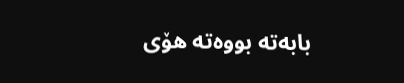بابه‌ته‌ بووه‌ته‌ هۆی‌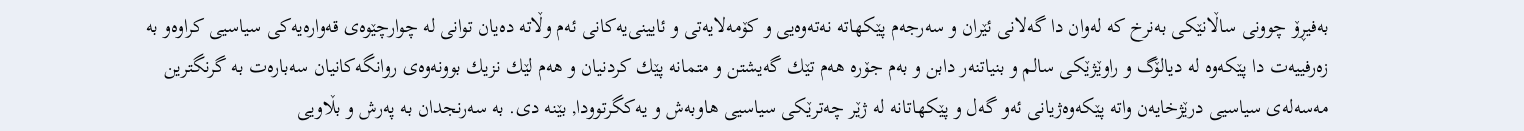به‌فیڕۆ چوونی‌ ساڵانێكی‌ به‌نرخ كه‌ له‌وان دا گه‌لانی‌ ئێران و سه‌رجه‌م پێكهاته‌ نه‌ته‌وه‌یی‌ و كۆمه‌لایه‌تی‌ و ئایینی‌یه‌كانی‌ ئه‌م وڵاته‌ ده‌یان توانی‌ له‌ چوارچێوه‌ی‌ قه‌واره‌یه‌كی‌ سیاسیی‌ كراوه‌و به‌ زه‌رفییه‌ت دا پێكه‌وه‌ له‌ دیالۆگ و راوێژێكی‌ سالم و بنیاتنه‌ر دابن و به‌م جۆره‌ هه‌م تێك گه‌یشتن و متمانه‌ پێك كردنیان و هه‌م لێك نزیك بوونه‌وه‌ی‌ روانگه‌كانیان سه‌باره‌ت به‌ گرنگترین مه‌سه‌له‌ی‌ سیاسیی‌ درێژخایه‌ن واته‌ پێكه‌وه‌ژیانی‌ ئه‌و گه‌ل و پێكهاتانه‌ له‌ ژێر چه‌ترێكی‌ سیاسیی‌ هاوبه‌ش و یه‌كگرتوودا, بێنه‌ دی‌. به‌ سه‌رنجدان به‌ په‌رش و بڵاویی‌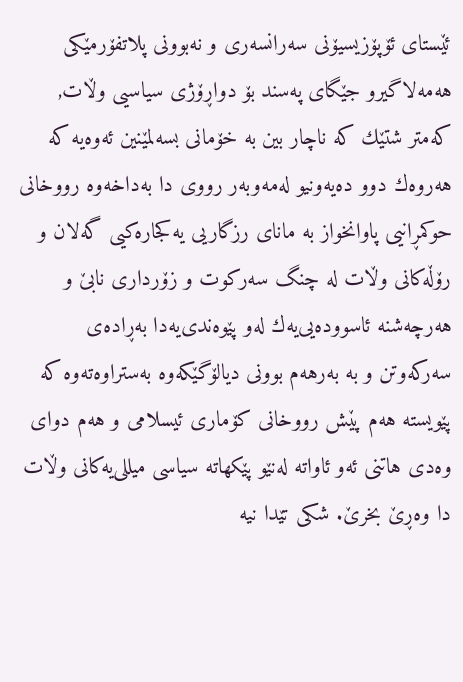ئێستای‌ ئۆپۆزیسیۆنی‌ سه‌رانسه‌ری‌ و نه‌بوونی‌ پلاتفۆرمێكی‌ هه‌مه‌لاگیرو جێگای‌ په‌سند بۆ دواڕۆژی‌ سیاسیی‌ وڵات, كه‌متر شتێك كه‌ ناچار بین به‌ خۆمانی‌ بسه‌لمێنین ئه‌وه‌یه‌ كه‌ هه‌روه‌ك دوو ده‌یه‌ونیو له‌مه‌وبه‌ر رووی‌ دا به‌داخه‌وه‌ رووخانی‌ حوكمڕانیی‌ پاوانخواز به‌ مانای‌ رزگاریی‌ یه‌كجاره‌كیی‌ گه‌لان و رۆڵه‌كانی‌ وڵات له‌ چنگ سه‌ركوت و زۆرداری‌ نابێ‌ و هه‌رچه‌شنه‌ ئاسووده‌یی‌یه‌ك له‌و پێوه‌ندی‌یه‌دا به‌ڕاده‌ی‌ سه‌ركه‌وتن و به‌ به‌رهه‌م بوونی‌ دیالۆگێكه‌وه‌ به‌ستراوه‌ته‌وه‌ كه‌ پێویسته‌ هه‌م پێش رووخانی‌ كۆماری‌ ئیسلامی‌ و هه‌م دوای‌ وه‌دی‌ هاتنی‌ ئه‌و ئاواته‌ له‌نێو پێكهاته‌ سیاسی‌ میللی‌یه‌كانی‌ وڵات دا وه‌ڕێ‌ بخرێ‌. شكی‌ تێدا نیه‌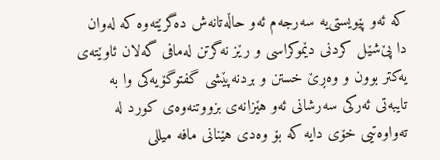كه‌ ئه‌و پێویستی‌یه‌ سه‌رجه‌م ئه‌و حاڵه‌تانه‌ش ده‌گرێته‌وه‌ كه‌ له‌وان دا پێ‌شێل كردنی‌ دێموكراسی‌ و رێز نه‌گرتن له‌مافی‌ گه‌لان ئاوێته‌ی‌ یه‌كتر بوون و وه‌ڕێ‌ خستن و بردنه‌پێشی‌ گفتوگۆیه‌كی‌ وا به‌ تایبه‌تی‌ ئه‌ركی‌ سه‌رشانی‌ ئه‌و هێزانه‌ی‌ بزووتنه‌وه‌ی‌ كورد له‌ ته‌واوه‌تیی‌ خۆی‌ دایه‌ كه‌ بۆ وه‌دی‌ هێنانی‌ مافه‌ میللی‌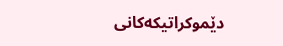دێموكراتیكه‌كانی‌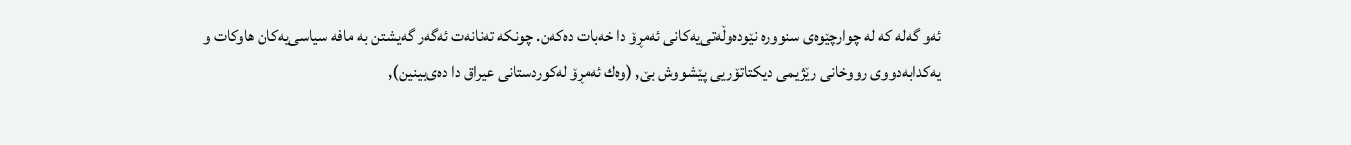ئه‌و گه‌له‌ كه‌ له‌ چوارچێوه‌ی‌ سنووره‌ نێوده‌وڵه‌تی‌یه‌كانی‌ ئه‌مڕۆ دا خه‌بات ده‌كه‌ن. چونكه‌ ته‌نانه‌ت ئه‌گه‌ر گه‌یشتن به‌ مافه‌ سیاسی‌یه‌كان هاوكات و یه‌كدابه‌دووی‌ رووخانی‌ رێژیمی‌ دیكتاتۆریی‌ پێشووش بێ‌, (وه‌ك ئه‌مڕۆ له‌كوردستانی‌ عیراق دا ده‌ی‌بینین),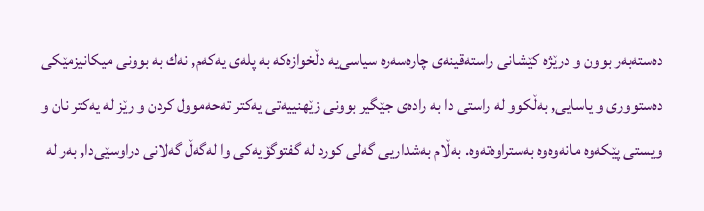ده‌سته‌به‌ر بوون و درێژه‌ كێشانی‌ راسته‌قینه‌ی‌ چاره‌سه‌ره‌ سیاسی‌یه‌ دڵخوازه‌كه‌ به‌ پله‌ی‌ یه‌كه‌م, نه‌ك به‌ بوونی‌ میكانیزمێكی‌ ده‌ستووری‌ و یاسایی‌, به‌ڵكوو له‌ راستی‌ دا به‌ راده‌ی‌ جێگیر بوونی‌ زێهنییه‌تی‌ یه‌كتر ته‌حه‌موول كردن و رێز له‌ یه‌كتر نان و ویستی‌ پێكه‌وه‌ مانه‌وه‌وه‌ به‌ستراوه‌ته‌وه‌. به‌ڵام به‌شداریی‌ گه‌لی‌ كورد له‌ گفتوگۆیه‌كی‌ وا له‌گه‌ڵ‌ گه‌لانی‌ دراوسێی‌دا, به‌ر له‌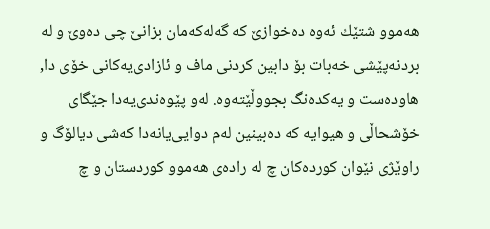هه‌موو شتێك ئه‌وه‌ ده‌خوازێ‌ كه‌ گه‌له‌كه‌مان بزانێ‌ چی‌ ده‌وێ‌ و له‌ بردنه‌پێشی‌ خه‌بات بۆ دابین كردنی‌ ماف و ئازادی‌یه‌كانی‌ خۆی‌ دا, هاوده‌ست و یه‌كده‌نگ بجووڵێته‌وه‌. له‌و پێوه‌ندی‌یه‌دا جێگای‌ خۆشحاڵی‌ و هیوایه‌ كه‌ ده‌بینین له‌م دوایی‌یانه‌دا كه‌شی‌ دیالۆگ و راوێژی‌ نێوان كورده‌كان چ له‌ راده‌ی‌ هه‌موو كوردستان و چ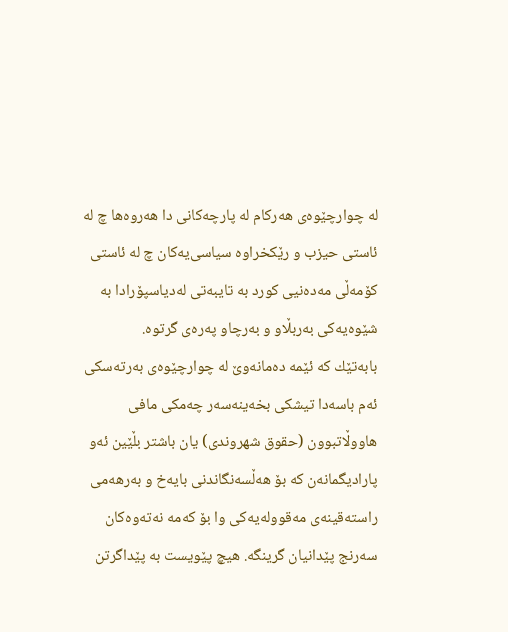له‌ چوارچێوه‌ی‌ هه‌ركام له‌ پارچه‌كانی‌ دا هه‌روه‌ها چ له‌ ئاستی‌ حیزب و رێكخراوه‌ سیاسی‌یه‌كان چ له‌ ئاستی‌ كۆمه‌ڵی‌ مه‌ده‌نیی‌ كورد به‌ تایبه‌تی‌ له‌دیاسپۆرادا به‌ شێوه‌یه‌كی‌ به‌ربڵاو و به‌رچاو په‌ره‌ی‌ گرتوه‌.
بابه‌تێك كه‌ ئێمه‌ ده‌مانه‌وێ‌ له‌ چوارچێوه‌ی‌ به‌رته‌سكی‌ ئه‌م باسه‌دا تیشكی‌ بخه‌ینه‌سه‌ر چه‌مكی‌ مافی‌ هاووڵاتبوون (حقوق شهروندی‌) یان باشتر بڵێین ئه‌و پارادیگمانه‌ن كه‌ بۆ هه‌ڵسه‌نگاندنی‌ بایه‌خ و به‌رهه‌می‌ راسته‌قینه‌ی‌ مه‌قووله‌یه‌كی‌ وا بۆ كه‌مه‌ نه‌ته‌وه‌كان سه‌رنج پێدانیان گرینگه‌. هیچ پێویست به‌ پێداگرتن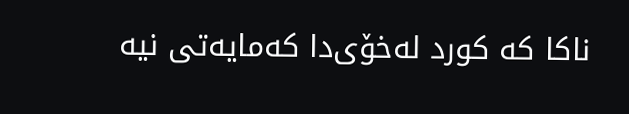ناكا كه‌ كورد له‌خۆی‌دا كه‌مایه‌تی‌ نیه‌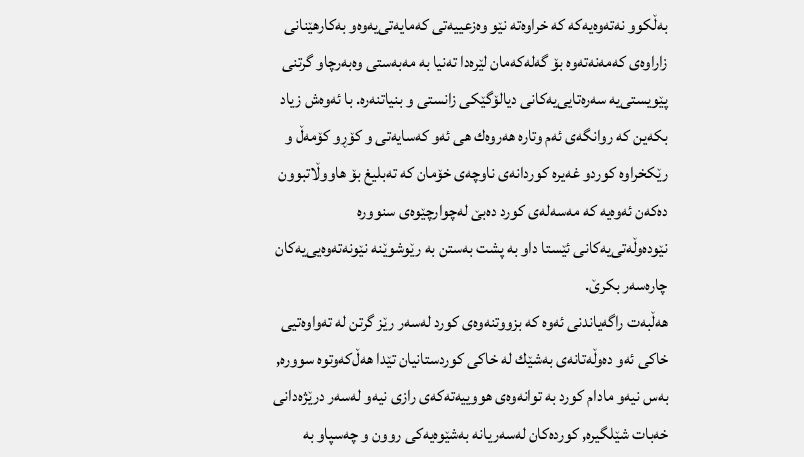به‌ڵكوو نه‌ته‌وه‌یه‌كه‌ كه‌ خراوه‌ته‌ نێو وه‌زعییه‌تی‌ كه‌مایه‌تی‌یه‌وه‌و به‌كارهێنانی‌ زاراوه‌ی‌ كه‌مه‌نه‌ته‌وه‌ بۆ گه‌له‌كه‌مان لێره‌دا ته‌نیا به‌ مه‌به‌ستی‌ وه‌به‌رچاو گرتنی‌ پێویستی‌یه‌ سه‌ره‌تایی‌یه‌كانی‌ دیالۆگێكی‌ زانستی‌ و بنیاتنه‌ره‌. با ئه‌وه‌ش زیاد بكه‌ین كه‌ روانگه‌ی‌ ئه‌م وتاره‌ هه‌روه‌ك هی‌ ئه‌و كه‌سایه‌تی‌ و كۆڕو كۆمه‌ڵ‌ و رێكخراوه‌ كوردو غه‌یره‌ كوردانه‌ی‌ ناوچه‌ی‌ خۆمان كه‌ ته‌بلیغ بۆ هاووڵاتبوون ده‌كه‌ن ئه‌وه‌یه‌ كه‌ مه‌سه‌له‌ی‌ كورد ده‌بێ‌ له‌چوارچێوه‌ی‌ سنووره‌ نێوده‌وڵه‌تی‌یه‌كانی‌ ئێستا داو به‌ پشت به‌ستن به‌ رێوشوێنه‌ نێونه‌ته‌وه‌یی‌یه‌كان چاره‌سه‌ر بكرێ‌.
هه‌ڵبه‌ت راگه‌یاندنی‌ ئه‌وه‌ كه‌ بزووتنه‌وه‌ی‌ كورد له‌سه‌ر رێز گرتن له‌ ته‌واوه‌تیی‌ خاكی‌ ئه‌و ده‌وڵه‌تانه‌ی‌ به‌شێك له‌ خاكی‌ كوردستانیان تێدا هه‌ڵ‌كه‌وتوه‌ سووره‌, به‌س نیه‌و مادام كورد به‌ توانه‌وه‌ی‌ هووییه‌ته‌كه‌ی‌ رازی‌ نیه‌و له‌سه‌ر درێژه‌دانی‌ خه‌بات شێلگیره‌, كورده‌كان له‌سه‌ریانه‌ به‌شێوه‌یه‌كی‌ روون و چه‌سپاو به‌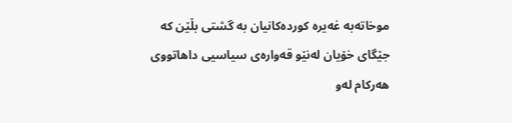موخاته‌به‌ غه‌یره‌ كورده‌كانیان به‌ گشتی‌ بڵێن كه‌ جێگای‌ خۆیان له‌نێو قه‌واره‌ی‌ سیاسیی‌ داهاتووی‌ هه‌ركام له‌و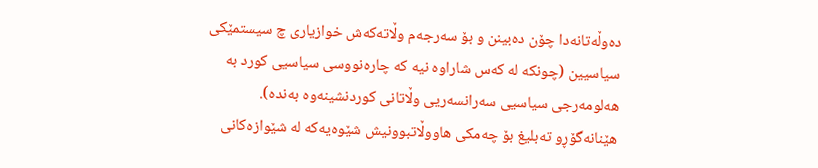ده‌وڵه‌تانه‌دا چۆن ده‌بینن و بۆ سه‌رجه‌م وڵاته‌كه‌ش خوازیاری‌ چ سیستمێكی‌ سیاسیین (چونكه‌ له‌ كه‌س شاراوه‌ نیه‌ كه‌ چاره‌نووسی‌ سیاسیی‌ كورد به‌ هه‌لومه‌رجی‌ سیاسیی‌ سه‌رانسه‌ریی‌ وڵاتانی‌ كوردنشینه‌وه‌ به‌نده‌).
هێنانه‌گۆڕو ته‌بلیغ بۆ چه‌مكی‌ هاووڵاتبوونیش شێوه‌یه‌كه‌ له‌ شێوازه‌كانی‌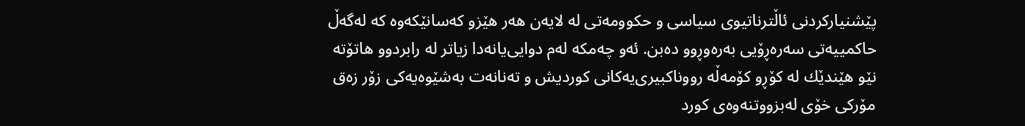پێشنیاركردنی‌ ئاڵترناتیوی‌ سیاسی‌ و حكوومه‌تی‌ له‌ لایه‌ن هه‌ر هێزو كه‌سانێكه‌وه‌ كه‌ له‌گه‌ڵ‌ حاكمییه‌تی‌ سه‌ره‌ڕۆیی‌ به‌ره‌وڕوو ده‌بن. ئه‌و چه‌مكه‌ له‌م دوایی‌یانه‌دا زیاتر له‌ رابردوو هاتۆته‌ نێو هێندێك له‌ كۆڕو كۆمه‌ڵه‌ رووناكبیری‌یه‌كانی‌ كوردیش و ته‌نانه‌ت به‌شێوه‌یه‌كی‌ زۆر زه‌ق مۆركی‌ خۆی‌ له‌بزووتنه‌وه‌ی‌ كورد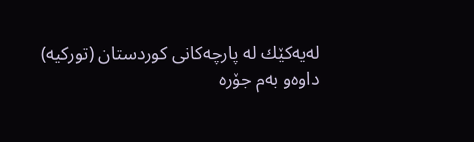له‌یه‌كێك له‌ پارچه‌كانی‌ كوردستان (توركیه‌) داوه‌و به‌م جۆره‌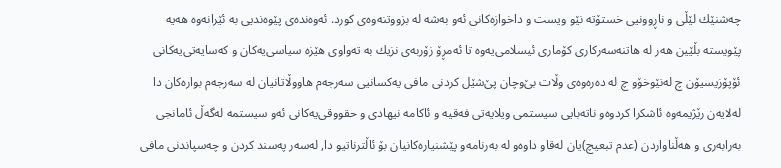چه‌شنێك لێڵی‌ و ناڕوونیی‌ خستۆته‌ نێو ویست و داخوازه‌كانی‌ ئه‌و به‌شه‌ له‌ بزووتنه‌وه‌ی‌ كورد. ئه‌وه‌نده‌ی‌ پێوه‌ندیی‌ به‌ ئێرانه‌وه‌ هه‌یه‌ پێویسته‌ بڵێین هه‌ر له‌ هاتنه‌سه‌ركاری‌ كۆماری‌ ئیسلامی‌یه‌وه‌ تا ئه‌مڕۆ زۆربه‌ی‌ نزیك به‌ ته‌واوی‌ هێزه‌ سیاسی‌یه‌كان و كه‌سایه‌تی‌یه‌كانی‌ ئۆپۆزیسیۆن چ له‌نێوخۆو چ له‌ ده‌ره‌وه‌ی‌ وڵات بێ‌وچان پێ‌شێل كردنی‌ مافی‌ یه‌كسانیی‌ سه‌رجه‌م هاووڵاتانیان له‌ سه‌رجه‌م بواره‌كان دا له‌لایه‌ن رێژیمه‌وه‌ ئاشكرا كردوه‌و ناته‌بایی‌ سیستمی‌ ویلایه‌تی‌ فه‌قیه و ئاكامه‌ نیهادی‌ و حقووقی‌یه‌كانی‌ ئه‌و سیستمه‌ له‌گه‌ڵ‌ ئامانجی‌ به‌رابه‌ری‌ و هه‌ڵناواردن (عدم تبعیچ)یان له‌قاو داوه‌و له‌ به‌رنامه‌و پێشنیاره‌كانیان بۆ ئاڵترناتیو دا, له‌سه‌ر په‌سند كردن و چه‌سپاندنی‌ مافی‌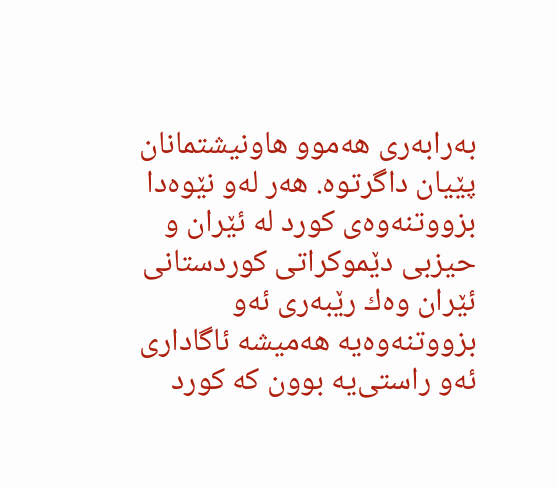به‌رابه‌ری‌ هه‌موو هاونیشتمانان پێیان داگرتوه‌. هه‌ر له‌و نێوه‌دا بزووتنه‌وه‌ی‌ كورد له‌ ئێران و حیزبی‌ دێموكراتی‌ كوردستانی‌ ئێران وه‌ك رێبه‌ری‌ ئه‌و بزووتنه‌وه‌یه‌ هه‌میشه‌ ئاگاداری‌ ئه‌و راستی‌یه‌ بوون كه‌ كورد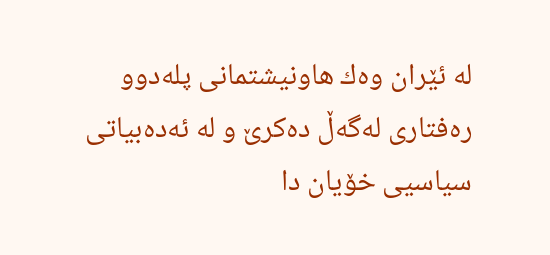له‌ ئێران وه‌ك هاونیشتمانی‌ پله‌دوو ره‌فتاری‌ له‌گه‌ڵ‌ ده‌كرێ‌ و له‌ ئه‌ده‌بیاتی‌ سیاسیی‌ خۆیان دا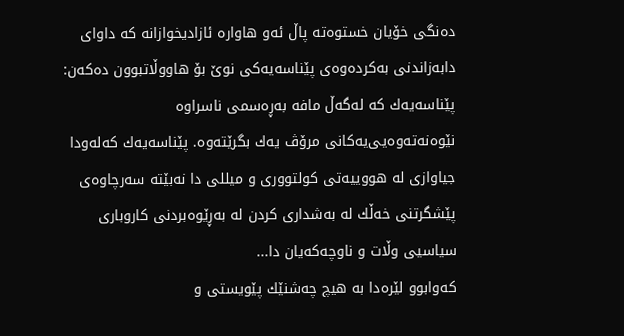ده‌نگی‌ خۆیان خستوه‌ته‌ پاڵ‌ ئه‌و هاواره‌ ئازادیخوازانه‌ كه‌ داوای‌ دابه‌زاندنی‌ به‌كرده‌وه‌ی‌ پێناسه‌یه‌كی‌ نوێ‌ بۆ هاووڵاتبوون ده‌كه‌ن: پێناسه‌یه‌ك كه‌ له‌گه‌ڵ‌ مافه‌ به‌ڕه‌سمی‌ ناسراوه‌ نێوه‌نه‌ته‌وه‌یی‌یه‌كانی‌ مرۆڤ یه‌ك بگرێته‌وه‌. پێناسه‌یه‌ك كه‌له‌ودا جیاوازی‌ له‌ هووییه‌تی‌ كولتووری‌ و میللی‌ دا نه‌بێته‌ سه‌رچاوه‌ی‌ پێشگرتنی‌ خه‌ڵك له‌ به‌شداری‌ كردن له‌ به‌ڕێوه‌بردنی‌ كاروباری‌ سیاسیی‌ وڵات و ناوچه‌كه‌یان دا...
كه‌وابوو لێره‌دا به‌ هیچ چه‌شنێك پێویستی‌ و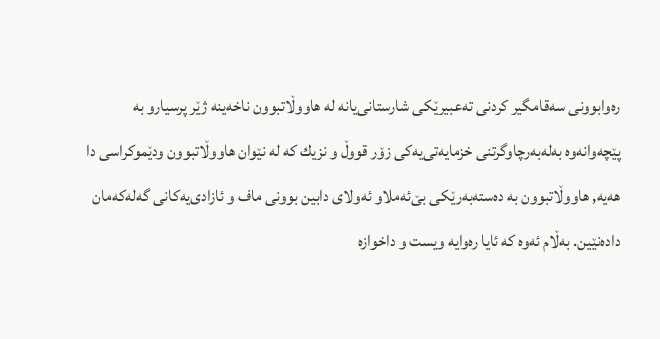ره‌وابوونی‌ سه‌قامگیر كردنی‌ ته‌عبیرێكی‌ شارستانی‌یانه‌ له‌ هاووڵاتبوون ناخه‌ینه‌ ژێر پرسیارو به‌ پێچه‌وانه‌وه‌ به‌له‌به‌رچاوگرتنی‌ خزمایه‌تی‌یه‌كی‌ زۆر قووڵ‌ و نزیك كه‌ له‌ نێوان هاووڵاتبوون ودێموكراسی‌ دا هه‌یه‌, هاووڵاتبوون به‌ ده‌سته‌به‌رێكی‌ بێ‌ئه‌ملاو ئه‌ولای‌ دابین بوونی‌ ماف و ئازادی‌یه‌كانی‌ گه‌له‌كه‌مان داده‌نێین. به‌ڵام ئه‌وه‌ كه‌ ئایا ره‌وایه‌ ویست و داخوازه‌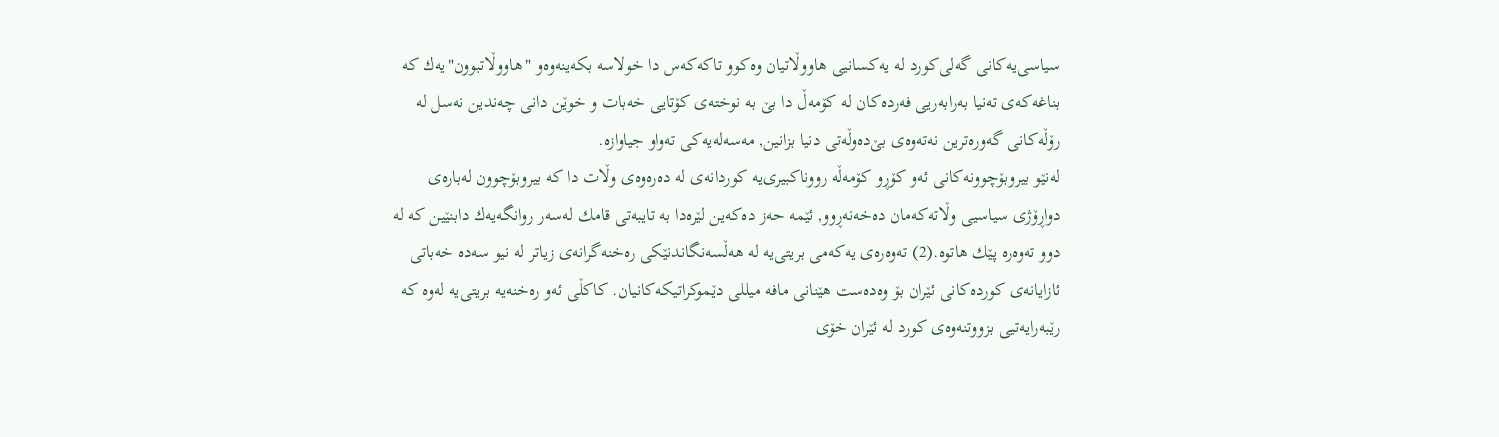سیاسی‌یه‌كانی‌ گه‌لی‌كورد له‌ یه‌كسانیی‌ هاووڵاتیان وه‌كوو تاكه‌كه‌س دا خولاسه‌ بكه‌ینه‌وه‌و "هاووڵاتبوون"یه‌ك كه‌ بناغه‌كه‌ی‌ ته‌نیا به‌رابه‌ریی‌ فه‌رده‌كان له‌ كۆمه‌ڵ‌ دا بێ‌ به‌ نوخته‌ی‌ كۆتایی‌ خه‌بات و خوێن دانی‌ چه‌ندین نه‌سل له‌ رۆڵه‌كانی‌ گه‌وره‌ترین نه‌ته‌وه‌ی‌ بێ‌ده‌وڵه‌تی‌ دنیا بزانین, مه‌سه‌له‌یه‌كی‌ ته‌واو جیاوازه‌.
له‌نێو بیروبۆچوونه‌كانی‌ ئه‌و كۆڕو كۆمه‌ڵه‌ رووناكبیری‌یه‌ كوردانه‌ی‌ له‌ ده‌ره‌وه‌ی‌ وڵات دا كه‌ بیروبۆچوون له‌باره‌ی‌ دواڕۆژی‌ سیاسیی‌ وڵاته‌كه‌مان ده‌خه‌نه‌ڕوو, ئێمه‌ حه‌ز ده‌كه‌ین لێره‌دا به‌ تایبه‌تی‌ قامك له‌سه‌ر روانگه‌یه‌ك دابنێین كه‌ له‌ دوو ته‌وه‌ره‌ پێك هاتوه.(2) ته‌وه‌ره‌ی‌ یه‌كه‌می‌ بریتی‌یه‌ له‌ هه‌ڵسه‌نگاندنێكی‌ ره‌خنه‌گرانه‌ی‌ زیاتر له‌ نیو سه‌ده‌ خه‌باتی‌ ئازایانه‌ی‌ كورده‌كانی‌ ئێران بۆ وه‌ده‌ست هێنانی‌ مافه‌ میللی‌ دێموكراتیكه‌كانیان. كاكڵی‌ ئه‌و ره‌خنه‌یه‌ بریتی‌یه‌ له‌وه‌ كه‌ رێبه‌رایه‌تیی‌ بزووتنه‌وه‌ی‌ كورد له‌ ئێران خۆی‌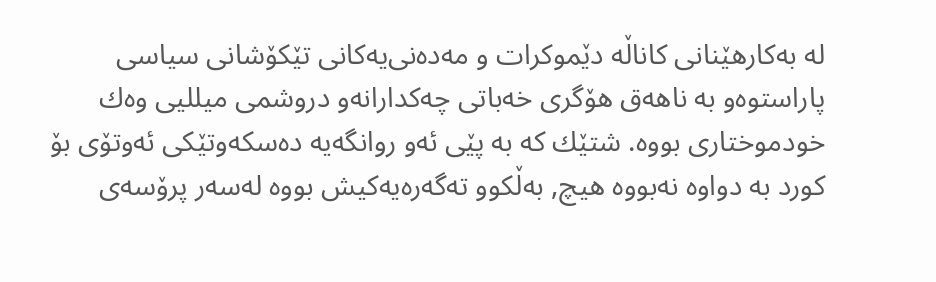له‌ به‌كارهێنانی‌ كاناڵه‌ دێموكرات و مه‌ده‌نی‌یه‌كانی‌ تێكۆشانی‌ سیاسی‌ پاراستوه‌و به‌ ناهه‌ق هۆگری‌ خه‌باتی‌ چه‌كدارانه‌و دروشمی‌ میللیی‌ وه‌ك خودموختاری‌ بووه‌. شتێك كه‌ به‌ پێی‌ ئه‌و روانگه‌یه‌ ده‌سكه‌وتێكی‌ ئه‌وتۆی‌ بۆ كورد به‌ دواوه‌ نه‌بووه‌ هیچ, به‌ڵكوو ته‌گه‌ره‌یه‌كیش بووه‌ له‌سه‌ر پرۆسه‌ی‌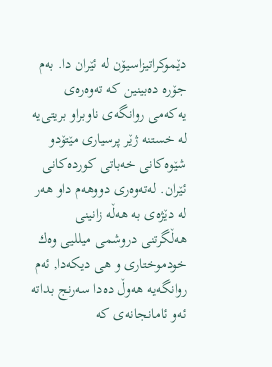دێموكراتیزاسیۆن له‌ ئێران دا. به‌م جۆره‌ ده‌بینین كه‌ ته‌وه‌ره‌ی‌ یه‌كه‌می‌ روانگه‌ی‌ ناوبراو بریتی‌یه‌ له‌ خستنه‌ ژێر پرسیاری‌ مێتۆدو شێوه‌كانی‌ خه‌باتی‌ كورده‌كانی‌ ئێران. له‌ته‌وه‌ری‌ دووهه‌م داو هه‌ر له‌ دێژه‌ی‌ به‌ هه‌ڵه‌ زانینی‌ هه‌ڵگرتنی‌ دروشمی‌ میللیی‌ وه‌ك خودموختاری‌ و هی‌ دیكه‌دا, ئه‌م روانگه‌یه‌ هه‌وڵ‌ ده‌دا سه‌رنج بداته‌ ئه‌و ئامانجانه‌ی‌ كه‌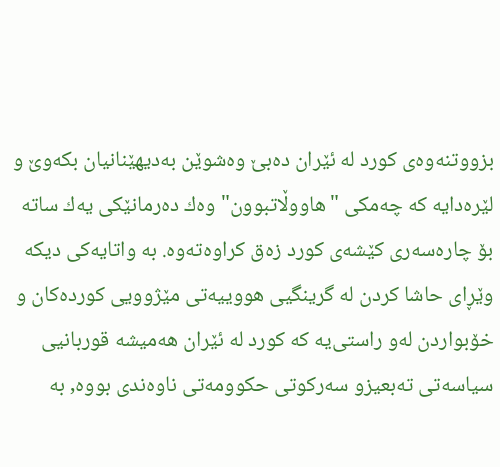بزووتنه‌وه‌ی‌ كورد له‌ ئێران ده‌بێ‌ وه‌شوێن به‌دیهێنانیان بكه‌وێ‌ و لێره‌دایه‌ كه‌ چه‌مكی‌ "هاووڵاتبوون" وه‌ك ده‌رمانێكی‌ یه‌ك ساته‌ بۆ چاره‌سه‌ری‌ كێشه‌ی‌ كورد زه‌ق كراوه‌ته‌وه‌. به‌ واتایه‌كی‌ دیكه‌ وێڕای‌ حاشا كردن له‌ گرینگیی‌ هووییه‌تی‌ مێژوویی‌ كورده‌كان و خۆبواردن له‌و راستی‌یه‌ كه‌ كورد له‌ ئێران هه‌میشه‌ قوربانیی‌ سیاسه‌تی‌ ته‌بعیزو سه‌ركوتی‌ حكوومه‌تی‌ ناوه‌ندی‌ بووه‌, به‌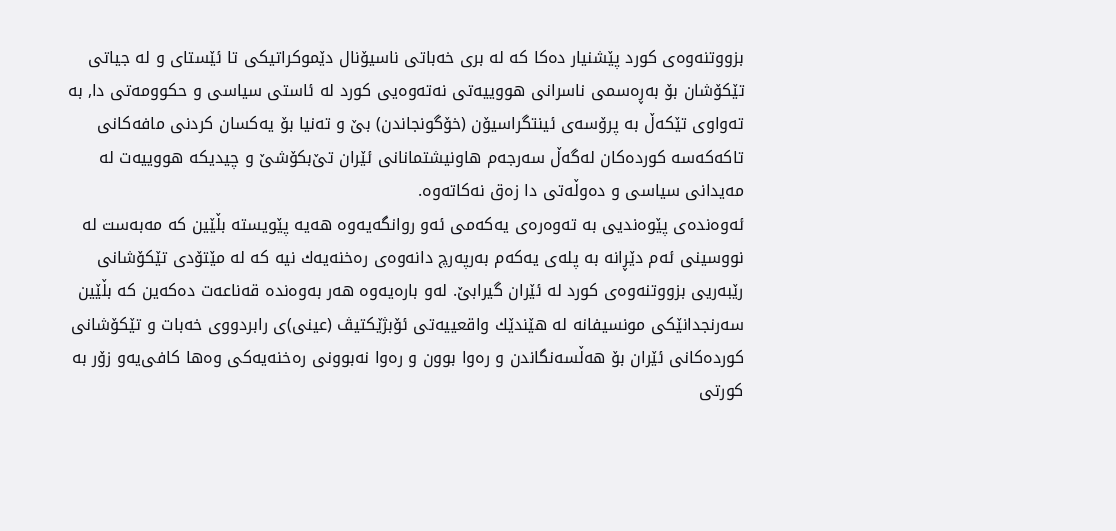بزووتنه‌وه‌ی‌ كورد پێشنیار ده‌كا كه‌ له‌ بری‌ خه‌باتی‌ ناسیۆنال دێموكراتیكی‌ تا ئێستای‌ و له‌ جیاتی‌ تێكۆشان بۆ به‌ڕه‌سمی‌ ناسرانی‌ هووییه‌تی‌ نه‌ته‌وه‌یی‌ كورد له‌ ئاستی‌ سیاسی‌ و حكوومه‌تی‌ دا, به‌ ته‌واوی‌ تێكه‌ڵ‌ به‌ پرۆسه‌ی‌ ئینتگراسیۆن (خۆگونجاندن) بێ‌ و ته‌نیا بۆ یه‌كسان كردنی‌ مافه‌كانی‌ تاكه‌كه‌سه‌ كورده‌كان له‌گه‌ڵ‌ سه‌رجه‌م هاونیشتمانانی‌ ئێران تێ‌بكۆشێ‌ و چیدیكه‌ هووییه‌ت له‌ مه‌یدانی‌ سیاسی‌ و ده‌وڵه‌تی‌ دا زه‌ق نه‌كاته‌وه‌.
ئه‌وه‌نده‌ی‌ پێوه‌ندیی‌ به‌ ته‌وه‌ره‌ی‌ یه‌كه‌می‌ ئه‌و روانگه‌یه‌وه‌ هه‌یه‌ پێویسته‌ بڵێین كه‌ مه‌به‌ست له‌ نووسینی‌ ئه‌م دێڕانه‌ به‌ پله‌ی‌ یه‌كه‌م به‌رپه‌رچ دانه‌وه‌ی‌ ره‌خنه‌یه‌ك نیه‌ كه‌ له‌ مێتۆدی‌ تێكۆشانی‌ رێبه‌ریی‌ بزووتنه‌وه‌ی‌ كورد له‌ ئێران گیرابێ‌. له‌و باره‌یه‌وه‌ هه‌ر به‌وه‌نده‌ قه‌ناعه‌ت ده‌كه‌ین كه‌ بڵێین سه‌رنجدانێكی‌ مونسیفانه‌ له‌ هێندێك واقعییه‌تی‌ ئۆبژێكتیڤ (عینی‌)ی‌ رابردووی‌ خه‌بات و تێكۆشانی‌ كورده‌كانی‌ ئێران بۆ هه‌ڵسه‌نگاندن و ره‌وا بوون و ره‌وا نه‌بوونی‌ ره‌خنه‌یه‌كی‌ وه‌ها كافی‌یه‌و زۆر به‌ كورتی‌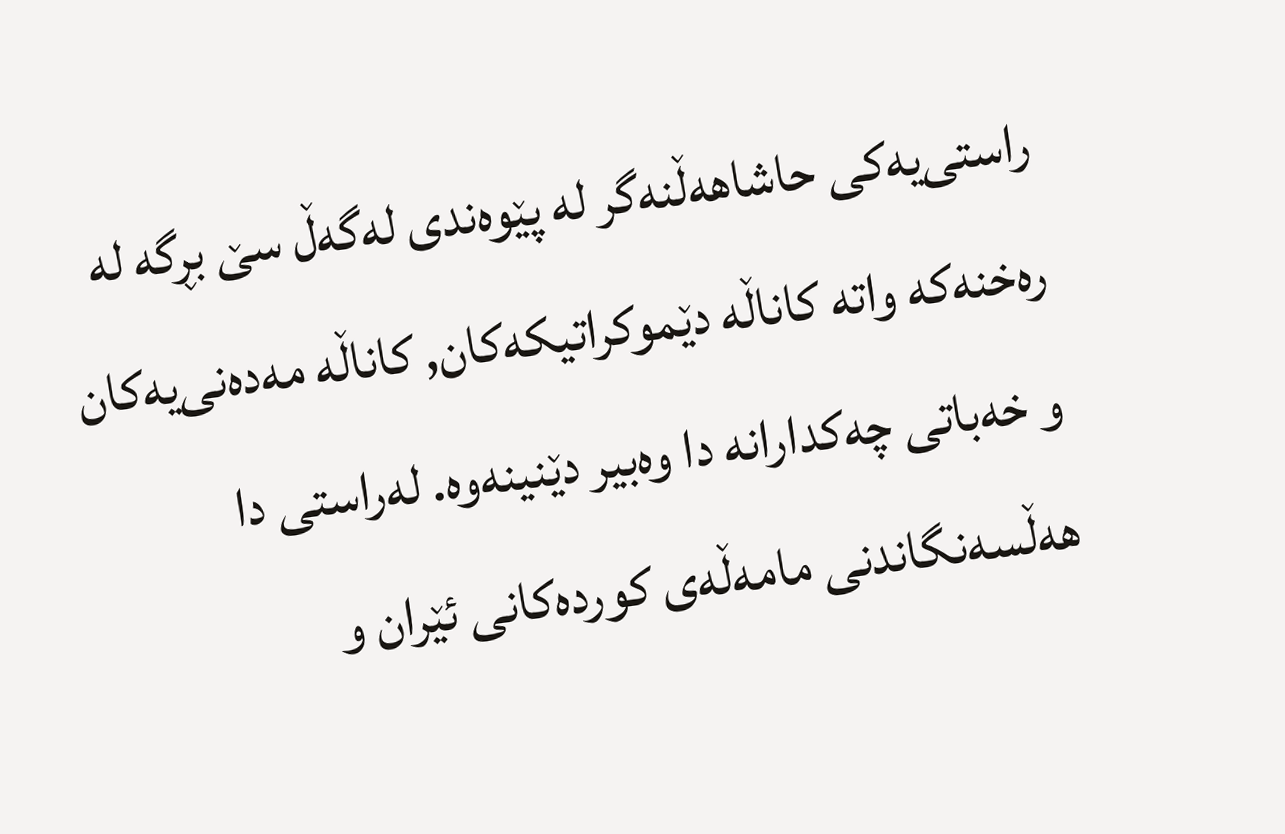راستی‌یه‌كی‌ حاشاهه‌ڵنه‌گر له‌ پێوه‌ندی‌ له‌گه‌ڵ‌ سێ‌ بڕگه‌ له‌ ره‌خنه‌كه‌ واته‌ كاناڵه‌ دێموكراتیكه‌كان, كاناڵه‌ مه‌ده‌نی‌یه‌كان و خه‌باتی‌ چه‌كدارانه‌ دا وه‌بیر دێنینه‌وه‌. له‌راستی‌ دا هه‌ڵسه‌نگاندنی‌ مامه‌ڵه‌ی‌ كورده‌كانی‌ ئێران و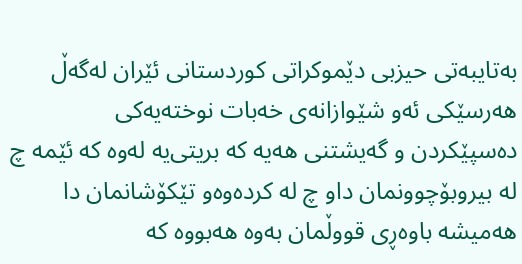به‌تایبه‌تی‌ حیزبی‌ دێموكراتی‌ كوردستانی‌ ئێران له‌گه‌ڵ‌ هه‌رسێكی‌ ئه‌و شێوازانه‌ی‌ خه‌بات نوخته‌یه‌كی‌ ده‌سپێكردن و گه‌یشتنی‌ هه‌یه‌ كه‌ بریتی‌یه‌ له‌وه‌ كه‌ ئێمه‌ چ له‌ بیروبۆچوونمان داو چ له‌ كرده‌وه‌و تێكۆشانمان دا هه‌میشه‌ باوه‌ڕی‌ قووڵمان به‌وه‌ هه‌بووه‌ كه‌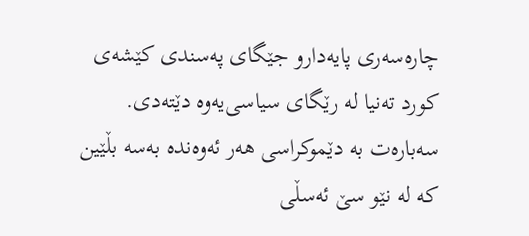چاره‌سه‌ری‌ پایه‌دارو جێگای‌ په‌سندی‌ كێشه‌ی‌ كورد ته‌نیا له‌ رێگای‌ سیاسی‌یه‌وه‌ دێته‌دی‌. سه‌باره‌ت به‌ دێموكراسی‌ هه‌ر ئه‌وه‌نده‌ به‌سه‌ بڵێین كه‌ له‌ نێو سێ‌ ئه‌سڵی‌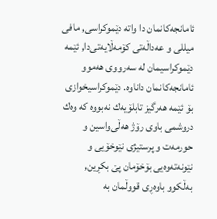ئامانجه‌كانمان دا واته‌ دێموكراسی‌, مافی‌ میللی‌ و عه‌داڵه‌تی‌ كۆمه‌ڵایه‌تی‌دا, ئێمه‌ دێموكراسیمان له‌ سه‌رووی‌ هه‌موو ئامانجه‌كانمان داناوه‌. دێموكراسیخوازی‌ بۆ ئێمه‌ هه‌رگیز تابلۆیه‌ك نه‌بووه‌ كه‌ وه‌ك دروشمی‌ باوی‌ رۆژ هه‌ڵی‌واسین و حورمه‌ت و پرستیژی‌ نێوخۆیی‌ و نێونه‌ته‌وه‌یی‌ بۆخۆمان پێ‌ بكڕین, به‌ڵكوو باوه‌ڕی‌ قووڵمان به‌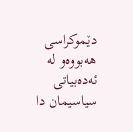دێموكراسی‌ هه‌بووه‌و له‌ ئه‌ده‌بیاتی‌ سیاسیمان دا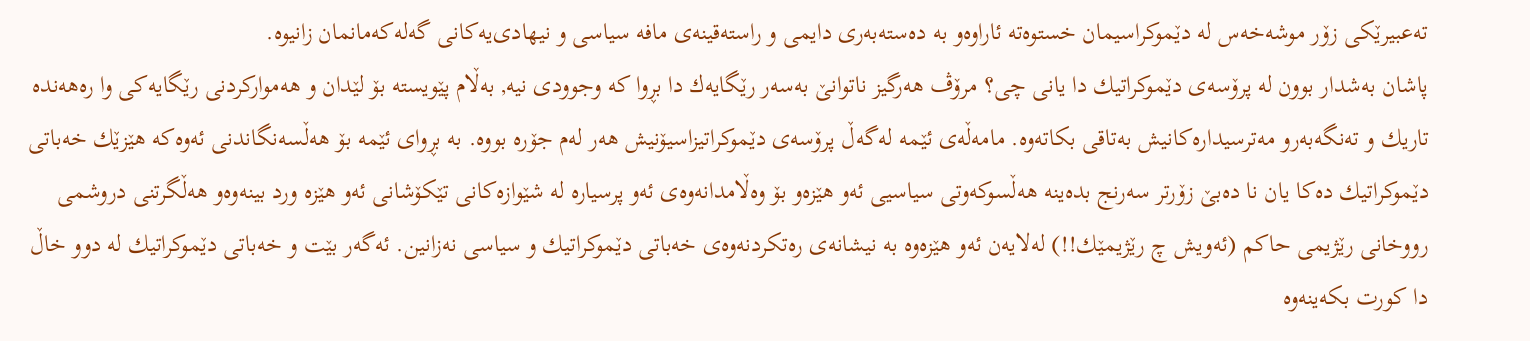ته‌عبیرێكی‌ زۆر موشه‌خه‌س له‌ دێموكراسیمان خستوه‌ته‌ ئاراوه‌و به‌ ده‌سته‌به‌ری‌ دایمی‌ و راسته‌قینه‌ی‌ مافه‌ سیاسی‌ و نیهادی‌یه‌كانی‌ گه‌له‌كه‌مانمان زانیوه‌.
پاشان به‌شدار بوون له‌ پرۆسه‌ی‌ دێموكراتیك دا یانی‌ چی‌؟ مرۆڤ هه‌رگیز ناتوانێ‌ به‌سه‌ر رێگایه‌ك دا بڕوا كه‌ وجوودی‌ نیه‌, به‌ڵام پێویسته‌ بۆ لێدان و هه‌مواركردنی‌ رێگایه‌كی‌ وا ره‌هه‌نده‌ تاریك و ته‌نگه‌به‌رو مه‌ترسیداره‌كانیش به‌تاقی‌ بكاته‌وه‌. مامه‌ڵه‌ی‌ ئێمه‌ له‌گه‌ڵ‌ پرۆسه‌ی‌ دێموكراتیزاسیۆنیش هه‌ر له‌م جۆره‌ بووه‌. به‌ بڕوای‌ ئێمه‌ بۆ هه‌ڵسه‌نگاندنی‌ ئه‌وه‌كه‌ هێزێك خه‌باتی‌ دێموكراتیك ده‌كا یان نا ده‌بێ‌ زۆرتر سه‌رنج بده‌ینه‌ هه‌ڵسوكه‌وتی‌ سیاسیی‌ ئه‌و هێزه‌و بۆ وه‌ڵامدانه‌وه‌ی‌ ئه‌و پرسیاره‌ له‌ شێوازه‌كانی‌ تێكۆشانی‌ ئه‌و هێزه‌ ورد بینه‌وه‌و هه‌ڵگرتنی‌ دروشمی‌ رووخانی‌ رێژیمی‌ حاكم (ئه‌ویش چ رێژیمێك!!) له‌لایه‌ن ئه‌و هێزه‌وه‌ به‌ نیشانه‌ی‌ ره‌تكردنه‌وه‌ی‌ خه‌باتی‌ دێموكراتیك و سیاسی‌ نه‌زانین. ئه‌گه‌ر بێت و خه‌باتی‌ دێموكراتیك له‌ دوو خاڵ‌ دا كورت بكه‌ینه‌وه‌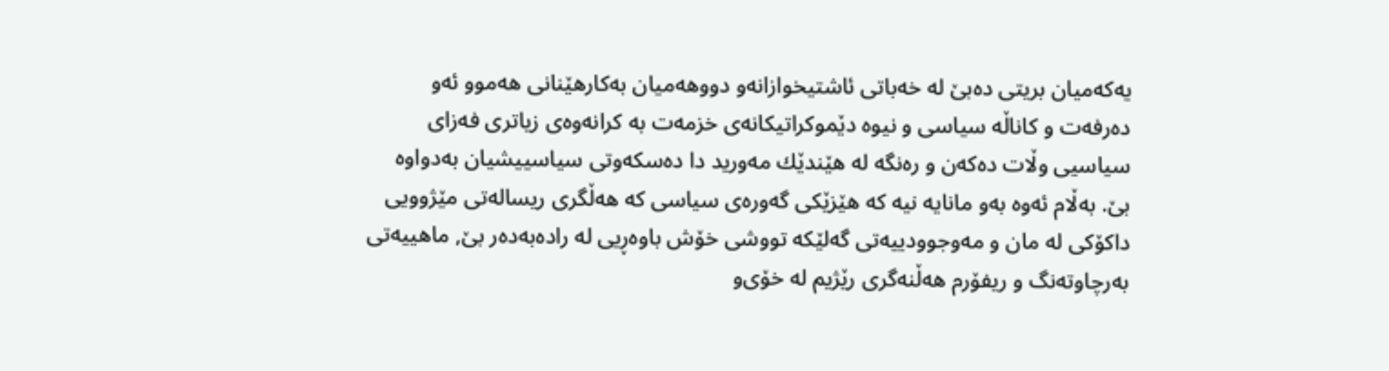یه‌كه‌میان بریتی‌ ده‌بێ‌ له‌ خه‌باتی‌ ئاشتیخوازانه‌و دووهه‌میان به‌كارهێنانی‌ هه‌موو ئه‌و ده‌رفه‌ت و كاناڵه‌ سیاسی‌ و نیوه‌ دێموكراتیكانه‌ی‌ خزمه‌ت به‌ كرانه‌وه‌ی‌ زیاتری‌ فه‌زای‌ سیاسیی‌ وڵات ده‌كه‌ن و ره‌نگه‌ له‌ هێندێك مه‌ورید دا ده‌سكه‌وتی‌ سیاسییشیان به‌دواوه‌ بێ‌. به‌ڵام ئه‌وه‌ به‌و مانایه‌ نیه‌ كه‌ هێزێكی‌ گه‌وره‌ی‌ سیاسی‌ كه‌ هه‌ڵگری‌ ریساله‌تی‌ مێژوویی‌ داكۆكی‌ له‌ مان و مه‌وجوودییه‌تی‌ گه‌لێكه‌ تووشی‌ خۆش باوه‌ڕیی‌ له‌ راده‌به‌ده‌ر بێ‌, ماهییه‌تی‌ به‌رچاوته‌نگ و ریفۆرم هه‌ڵنه‌گری‌ رێژیم له‌ خۆی‌و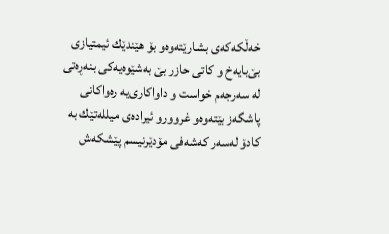خه‌ڵكه‌كه‌ی‌ بشارێته‌وه‌و بۆ هێندێك ئیمتیازی‌ بێ‌بایه‌خ و كاتی‌ حازر بێ‌ به‌شێوه‌یه‌كی‌ بنه‌ڕه‌تی‌ له‌ سه‌رجه‌م خواست و داواكاری‌یه‌ ره‌واكانی‌ پاشگه‌ز بێته‌وه‌و غروورو ئیراده‌ی‌ میلله‌تێك به‌ كادۆ له‌سه‌ر كه‌شه‌فی‌ مۆدێرنیسم پێشكه‌ش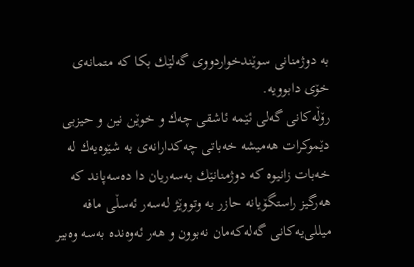به‌ دوژمنانی‌ سوێندخواردووی‌ گه‌لێك بكا كه‌ متمانه‌ی‌ خۆی‌ دابوویه‌.
رۆڵه‌كانی‌ گه‌لی‌ ئێمه‌ ئاشقی‌ چه‌ك و خوێن نین و حیزبی‌ دێموكرات هه‌میشه‌ خه‌باتی‌ چه‌كدارانه‌ی‌ به‌ شێوه‌یه‌ك له‌ خه‌بات زانیوه‌ كه‌ دوژمنانێك به‌سه‌ریان دا ده‌سه‌پاند كه‌ هه‌رگیز راستگۆیانه‌ حازر به‌ وتووێژ له‌سه‌ر ئه‌سڵی‌ مافه‌ میللی‌یه‌كانی‌ گه‌له‌كه‌مان نه‌بوون و هه‌ر ئه‌وه‌نده‌ به‌سه‌ وه‌بیر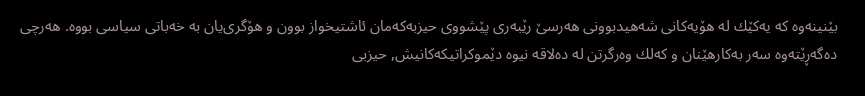بێنینه‌وه‌ كه‌ یه‌كێك له‌ هۆیه‌كانی‌ شه‌هیدبوونی‌ هه‌رسێ‌ رێبه‌ری‌ پێشووی‌ حیزبه‌كه‌مان ئاشتیخواز بوون و هۆگری‌یان به‌ خه‌باتی‌ سیاسی‌ بووه‌. هه‌رچی‌ ده‌گه‌ڕێته‌وه‌ سه‌ر به‌كارهێنان و كه‌لك وه‌رگرتن له‌ ده‌لاقه‌ نیوه‌ دێموكراتیكه‌كانیش, حیزبی‌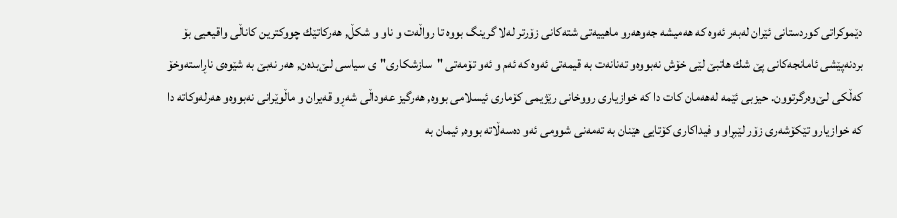دێموكراتی‌ كوردستانی‌ ئێران له‌به‌ر ئه‌وه‌ كه‌ هه‌میشه‌ جه‌وهه‌رو ماهییه‌تی‌ شته‌كانی‌ زۆرتر له‌لا گرینگ بووه‌ تا رواڵه‌ت و ناو و شكڵ‌, هه‌ركاتێك چووكترین كاناڵی‌ واقیعیی‌ بۆ بردنه‌پێشی‌ ئامانجه‌كانی‌ پێ‌ شك هاتبێ‌ لێی‌ خۆش نه‌بووه‌و ته‌نانه‌ت به‌ قیمه‌تی‌ ئه‌وه‌ كه‌ ئه‌م و ئه‌و تۆمه‌تی‌ "سازشكاری‌"ی‌ سیاسی‌ لـێ‌بده‌ن, هه‌ر نه‌بێ‌ به‌ شێوه‌ی‌ ناڕاسته‌وخۆ كه‌ڵكی‌ لـێ‌وه‌رگرتوون. حیزبی‌ ئێمه‌ له‌هه‌مان كات دا كه‌ خوازیاری‌ رووخانی‌ رێژیمی‌ كۆماری‌ ئیسلامی‌ بووه‌, هه‌رگیز عه‌وداڵی‌ شه‌ڕو قه‌یران و ماڵوێرانی‌ نه‌بووه‌و هه‌رله‌وكاته‌ دا كه‌ خوازیارو تێكۆشه‌ری‌ زۆر لێبڕاو و فیداكاری‌ كۆتایی‌ هێنان به‌ ته‌مه‌نی‌ شوومی‌ ئه‌و ده‌سه‌ڵاته‌ بووه‌, ئیمان به‌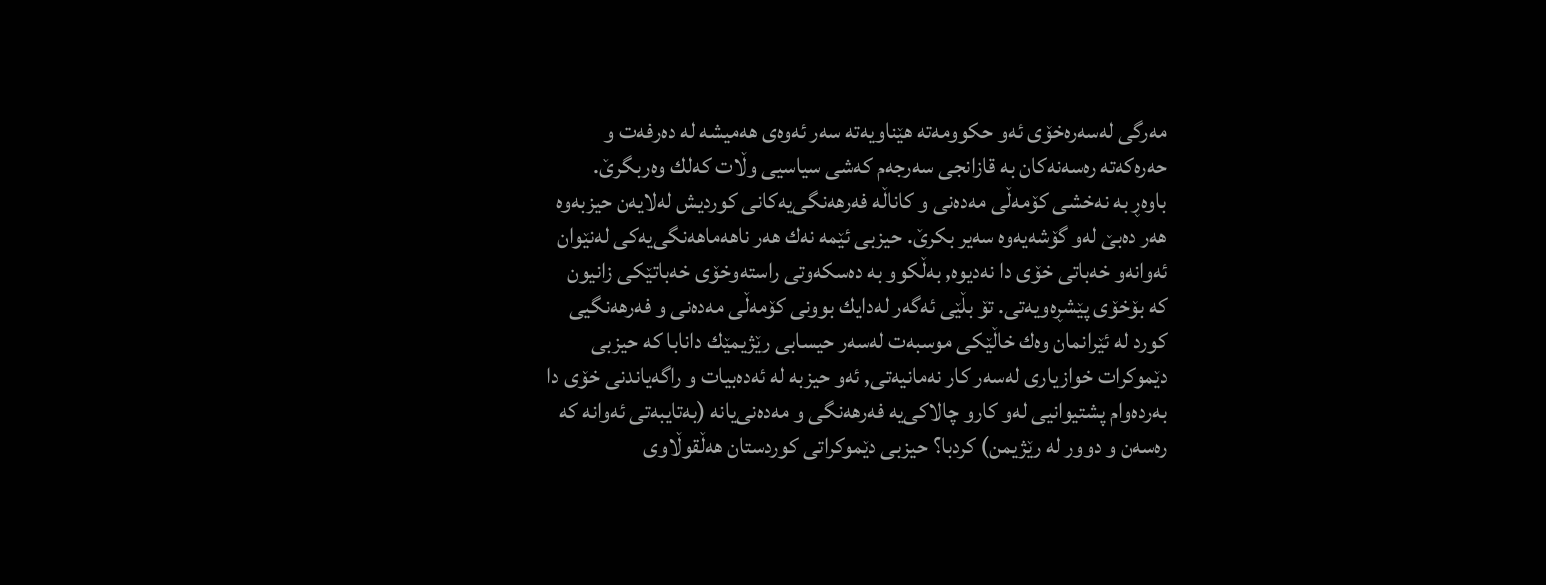مه‌رگی‌ له‌سه‌ره‌خۆی‌ ئه‌و حكوومه‌ته‌ هێناویه‌ته‌ سه‌ر ئه‌وه‌ی‌ هه‌میشه‌ له‌ ده‌رفه‌ت و حه‌ره‌كه‌ته‌ ره‌سه‌نه‌كان به‌ قازانجی‌ سه‌رجه‌م كه‌شی‌ سیاسیی‌ وڵات كه‌لك وه‌ربگرێ‌.
باوه‌ڕ به‌ نه‌خشی‌ كۆمه‌ڵی‌ مه‌ده‌نی‌ و كاناڵه‌ فه‌رهه‌نگی‌یه‌كانی‌ كوردیش له‌لایه‌ن حیزبه‌وه‌ هه‌ر ده‌بێ‌ له‌و گۆشه‌یه‌وه‌ سه‌یر بكرێ‌. حیزبی‌ ئێمه‌ نه‌ك هه‌ر ناهه‌ماهه‌نگی‌یه‌كی‌ له‌نێوان ئه‌وانه‌و خه‌باتی‌ خۆی‌ دا نه‌دیوه‌, به‌ڵكوو به‌ ده‌سكه‌وتی‌ راسته‌وخۆی‌ خه‌باتێكی‌ زانیون كه‌ بۆخۆی‌ پێشڕه‌ویه‌تی‌. تۆ بڵێی‌ ئه‌گه‌ر له‌دایك بوونی‌ كۆمه‌ڵی‌ مه‌ده‌نی‌ و فه‌رهه‌نگیی‌ كورد له‌ ئێرانمان وه‌ك خاڵێكی‌ موسبه‌ت له‌سه‌ر حیسابی‌ رێژیمێك دانابا كه‌ حیزبی‌ دێموكرات خوازیاری‌ له‌سه‌ر كار نه‌مانیه‌تی‌, ئه‌و حیزبه‌ له‌ ئه‌ده‌بیات و راگه‌یاندنی‌ خۆی‌ دا به‌رده‌وام پشتیوانیی‌ له‌و كارو چالاكی‌یه‌ فه‌رهه‌نگی‌ و مه‌ده‌نی‌یانه‌ (به‌تایبه‌تی‌ ئه‌وانه‌ كه‌ ره‌سه‌ن و دوور له‌ رێژیمن) كردبا؟ حیزبی‌ دێموكراتی‌ كوردستان هه‌ڵقوڵاوی‌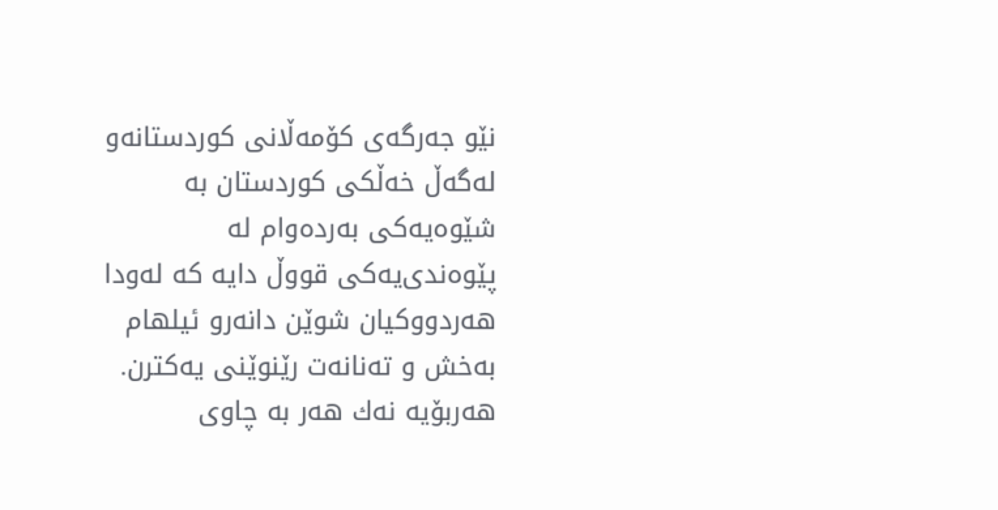نێو جه‌رگه‌ی‌ كۆمه‌ڵانی‌ كوردستانه‌و له‌گه‌ڵ‌ خه‌ڵكی‌ كوردستان به‌ شێوه‌یه‌كی‌ به‌رده‌وام له‌ پێوه‌ندی‌یه‌كی‌ قووڵ‌ دایه‌ كه‌ له‌ودا هه‌ردووكیان شوێن دانه‌رو ئیلهام به‌خش و ته‌نانه‌ت رێنوێنی‌ یه‌كترن. هه‌ربۆیه‌ نه‌ك هه‌ر به‌ چاوی‌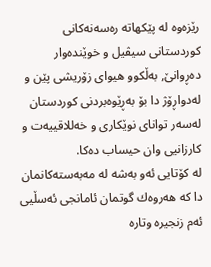رێزه‌وه‌ له‌ پێكهاته‌ ره‌سه‌نه‌كانی‌ كوردستانی‌ سیڤیل و خوێنده‌وار ده‌ڕوانێ‌, به‌ڵكوو هیوای‌ زۆریشی‌ پێن و له‌دواڕۆژ دا بۆ به‌ڕێوه‌بردنی‌ كوردستان له‌سه‌ر توانای‌ نوێكاری‌ و خه‌للاقییه‌ت و كارزانیی‌ وان حیساب ده‌كا.
له‌ كۆتایی‌ ئه‌و به‌شه‌ له‌ مه‌به‌سته‌كانمان دا كه‌ هه‌روه‌ك گوتمان ئامانجی‌ ئه‌سڵیی‌ ئه‌م زنجیره‌ وتاره‌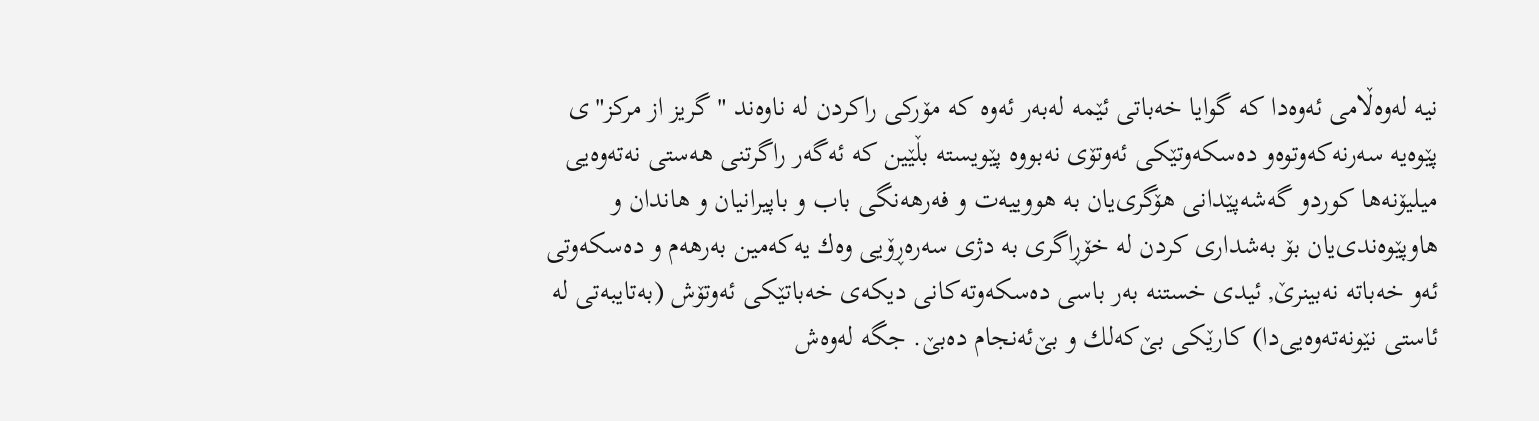نیه‌ له‌وه‌ڵامی‌ ئه‌وه‌دا كه‌ گوایا خه‌باتی‌ ئێمه‌ له‌به‌ر ئه‌وه‌ كه‌ مۆركی‌ راكردن له‌ ناوه‌ند "گریز از مركز"ی‌ پێوه‌یه‌ سه‌رنه‌كه‌وتوه‌و ده‌سكه‌وتێكی‌ ئه‌وتۆی‌ نه‌بووه‌ پێویسته‌ بڵێین كه‌ ئه‌گه‌ر راگرتنی‌ هه‌ستی‌ نه‌ته‌وه‌یی‌ میلیۆنه‌ها كوردو گه‌شه‌پێدانی‌ هۆگری‌یان به‌ هووییه‌ت و فه‌رهه‌نگی‌ باب و باپیرانیان و هاندان و هاوپێوه‌ندی‌یان بۆ به‌شداری‌ كردن له‌ خۆڕاگری‌ به‌ دژی‌ سه‌ره‌ڕۆیی‌ وه‌ك یه‌كه‌مین به‌رهه‌م و ده‌سكه‌وتی‌ ئه‌و خه‌باته‌ نه‌بینرێ‌, ئیدی‌ خستنه‌ به‌ر باسی‌ ده‌سكه‌وته‌كانی‌ دیكه‌ی‌ خه‌باتێكی‌ ئه‌وتۆش (به‌تایبه‌تی‌ له‌ ئاستی‌ نێونه‌ته‌وه‌یی‌دا) كارێكی‌ بێ‌كه‌لك و بێ‌ئه‌نجام ده‌بێ‌. جگه‌ له‌وه‌ش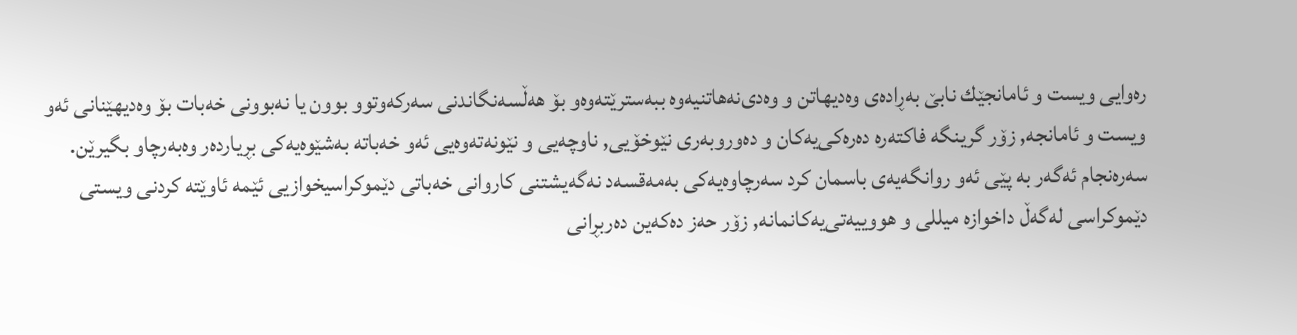ره‌وایی‌ ویست و ئامانجێك نابێ‌ به‌ڕاده‌ی‌ وه‌دیهاتن و وه‌دی‌نه‌هاتنیه‌وه‌ ببه‌سترێته‌وه‌و بۆ هه‌ڵسه‌نگاندنی‌ سه‌ركه‌وتوو بوون یا نه‌بوونی‌ خه‌بات بۆ وه‌دیهێنانی‌ ئه‌و ویست و ئامانجه‌, زۆر گرینگه‌ فاكته‌ره‌ ده‌ره‌كی‌یه‌كان و ده‌وروبه‌ری‌ نێوخۆیی‌, ناوچه‌یی‌ و نێونه‌ته‌وه‌یی‌ ئه‌و خه‌باته‌ به‌شێوه‌یه‌كی‌ بڕیارده‌ر وه‌به‌رچاو بگیرێن.
سه‌ره‌نجام ئه‌گه‌ر به‌ پێی‌ ئه‌و روانگه‌یه‌ی‌ باسمان كرد سه‌رچاوه‌یه‌كی‌ به‌مه‌قسه‌د نه‌گه‌یشتنی‌ كاروانی‌ خه‌باتی‌ دێموكراسیخوازیی‌ ئێمه‌ ئاوێته‌ كردنی‌ ویستی‌ دێموكراسی‌ له‌گه‌ڵ‌ داخوازه‌ میللی‌ و هووییه‌تی‌یه‌كانمانه‌, زۆر حه‌ز ده‌كه‌ین ده‌ربڕانی‌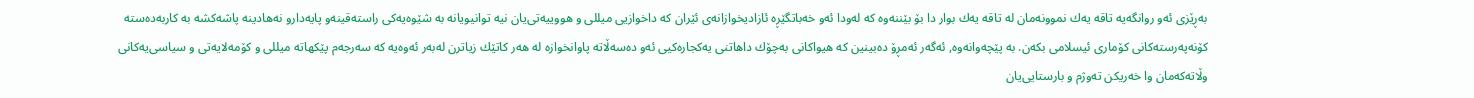به‌ڕێزی‌ ئه‌و روانگه‌یه‌ تاقه‌ یه‌ك نموونه‌مان له‌ تاقه‌ یه‌ك بوار دا بۆ بێننه‌وه‌ كه‌ له‌ودا ئه‌و خه‌باتگێڕه‌ ئازادیخوازانه‌ی‌ ئێران كه‌ داخوازیی‌ میللی‌ و هووییه‌تی‌یان نیه‌ توانیویانه‌ به‌ شێوه‌یه‌كی‌ راسته‌قینه‌و پایه‌دارو نه‌هادینه‌ پاشه‌كشه‌ به‌ كاربه‌ده‌سته‌ كۆنه‌په‌رسته‌كانی‌ كۆماری‌ ئیسلامی‌ بكه‌ن. به‌ پێچه‌وانه‌وه‌, ئه‌گه‌ر ئه‌مڕۆ ده‌بینین كه‌ هیواكانی‌ به‌چۆك داهاتنی‌ یه‌كجاره‌كیی‌ ئه‌و ده‌سه‌ڵاته‌ پاوانخوازه‌ له‌ هه‌ر كاتێك زیاترن له‌به‌ر ئه‌وه‌یه‌ كه‌ سه‌رجه‌م پێكهاته‌ میللی‌ و كۆمه‌لایه‌تی‌ و سیاسی‌یه‌كانی‌ وڵاته‌كه‌مان وا خه‌ریكن ته‌وژم و بارستایی‌یان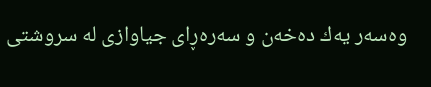وه‌سه‌ر یه‌ك ده‌خه‌ن و سه‌ره‌ڕای‌ جیاوازی‌ له‌ سروشتی‌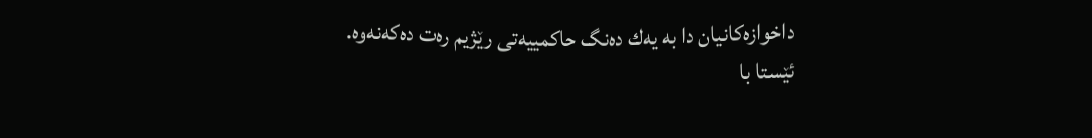داخوازه‌كانیان دا به‌ یه‌ك ده‌نگ حاكمییه‌تی‌ رێژیم ره‌ت ده‌كه‌نه‌وه‌.
ئێستا با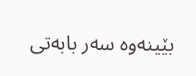بێینه‌وه‌ سه‌ر بابه‌تی‌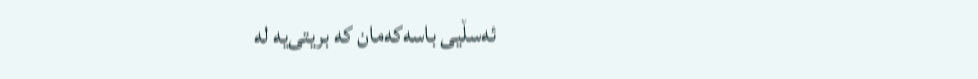ئه‌سڵیی‌ باسه‌كه‌مان كه‌ بریتی‌یه‌ له‌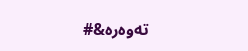ته‌وه‌ره&#